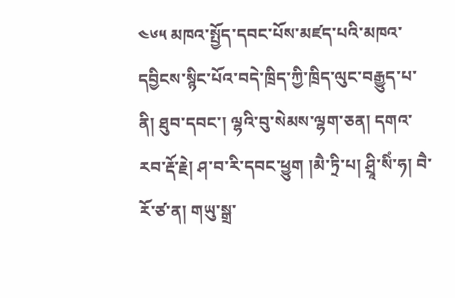༤༦༥ མཁའ་སྤྱོད་དབང་པོས་མཛད་པའི་མཁའ་དབྱིངས་སྙིང་པོའ་བདེ་ཁྲིད་ཀྱི་ཁྲིད་ལུང་བརྒྱུད་པ་ནི། ཐུབ་དབང་། ལྷའི་བུ་སེམས་ལྷག་ཅན། དགའ་རབ་རྡོ་རྗེ། ཤ་བ་རི་དབང་ཕྱུག །མཻ་ཏྲི་པ། ཤྲཱི་སིཾ་ཧ། བཻ་རོ་ཙ་ན། གཡུ་སྒྲ་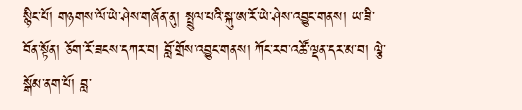སྙིང་པོ། གཉགས་ལོ་ཡེ་ཤེས་གཞོན་ནུ། སྤྲུལ་པའི་སྐུ་ཨ་རོ་ཡེ་ཤེས་འབྱུང་གནས། ཡ་ཟི་བོན་སྟོན། ཅོག་རོ་ཟངས་དཀར་བ། བློ་གྲོས་འབྱུང་གནས། ཀོང་རབ་འཚོ་ལྡན་དར་མ་བ། ལྕེ་སྒོམ་ནག་པོ། བླ་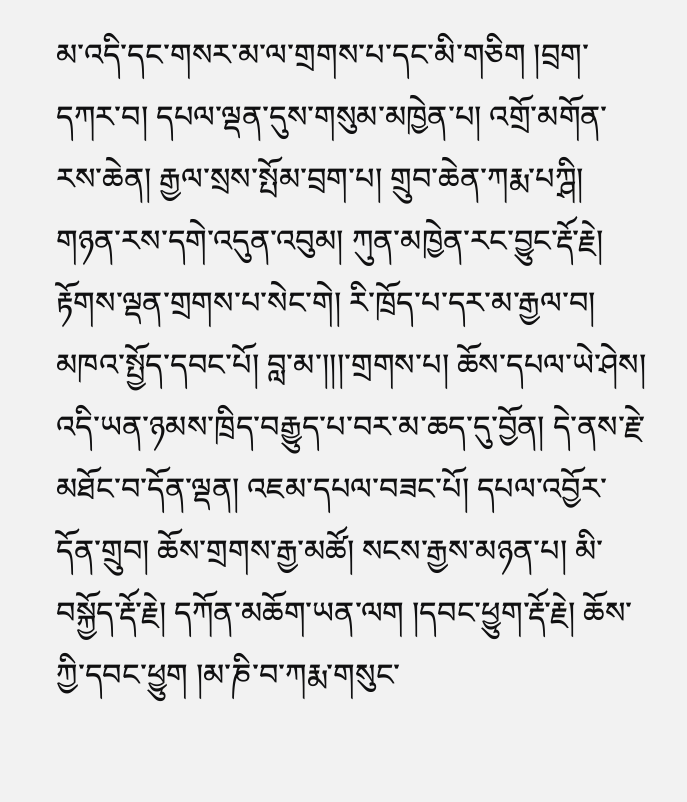མ་འདི་དང་གསར་མ་ལ་གྲགས་པ་དང་མི་གཅིག །བྲག་དཀར་བ། དཔལ་ལྡན་དུས་གསུམ་མཁྱེན་པ། འགྲོ་མགོན་རས་ཆེན། རྒྱལ་སྲས་སྤོམ་བྲག་པ། གྲུབ་ཆེན་ཀརྨ་པཀྴི། གཉན་རས་དགེ་འདུན་འབུམ། ཀུན་མཁྱེན་རང་བྱུང་རྡོ་རྗེ། རྟོགས་ལྡན་གྲགས་པ་སེང་གེ། རི་ཁྲོད་པ་དར་མ་རྒྱལ་བ། མཁའ་སྤྱོད་དབང་པོ། བླ་མ་།།།་གྲགས་པ། ཆོས་དཔལ་ཡེ་ཤེས། འདི་ཡན་ཉམས་ཁྲིད་བརྒྱུད་པ་བར་མ་ཆད་དུ་བྱོན། དེ་ནས་རྗེ་མཐོང་བ་དོན་ལྡན། འཇམ་དཔལ་བཟང་པོ། དཔལ་འབྱོར་དོན་གྲུབ། ཆོས་གྲགས་རྒྱ་མཚོ། སངས་རྒྱས་མཉན་པ། མི་བསྐྱོད་རྡོ་རྗེ། དཀོན་མཆོག་ཡན་ལག །དབང་ཕྱུག་རྡོ་རྗེ། ཆོས་ཀྱི་དབང་ཕྱུག །མ་ཎི་བ་ཀརྨ་གསུང་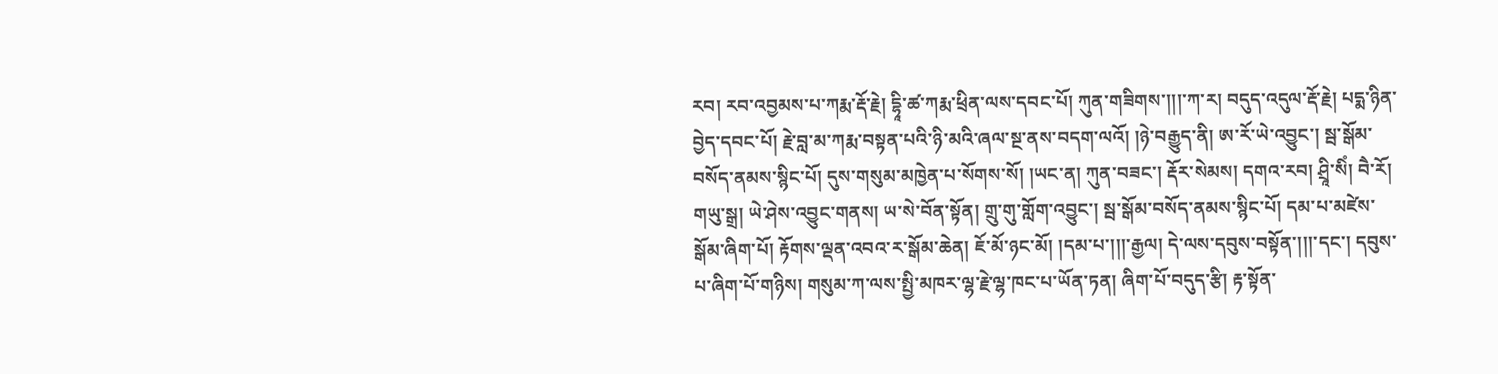རབ། རབ་འབྱམས་པ་ཀརྨ་རྡོ་རྗེ། དྷཱི་ཚ་ཀརྨ་ཕྲིན་ལས་དབང་པོ། ཀུན་གཟིགས་།།།་ཀ་ར། བདུད་འདུལ་རྡོ་རྗེ། པདྨ་ཉིན་བྱེད་དབང་པོ། རྗེ་བླ་མ་ཀརྨ་བསྟན་པའི་ཉི་མའི་ཞལ་སྔ་ནས་བདག་ལའོ། །ཉེ་བརྒྱུད་ནི། ཨ་རོ་ཡེ་འབྱུང་། སྦ་སྒོམ་བསོད་ནམས་སྙིང་པོ། དུས་གསུམ་མཁྱེན་པ་སོགས་སོ། །ཡང་ན། ཀུན་བཟང་། རྡོར་སེམས། དགའ་རབ། ཤྲཱི་སིཾ། བཻ་རོ། གཡུ་སྒྲ། ཡེ་ཤེས་འབྱུང་གནས། ཡ་སེ་བོན་སྟོན། གྲུ་གུ་གློག་འབྱུང་། སྦ་སྒོམ་བསོད་ནམས་སྙིང་པོ། དམ་པ་མཛེས་སྒོམ་ཞིག་པོ། རྟོགས་ལྡན་འབའ་ར་སྒོམ་ཆེན། ཇོ་མོ་ཉང་མོ། །དམ་པ་།།།་རྒྱལ། དེ་ལས་དབུས་བསྟོན་།།།་དང་། དབུས་པ་ཞིག་པོ་གཉིས། གསུམ་ཀ་ལས་སྤྱི་མཁར་ལྷ་རྗེ་ལྷ་ཁང་པ་ཡོན་ཏན། ཞིག་པོ་བདུད་རྩི། རྟ་སྟོན་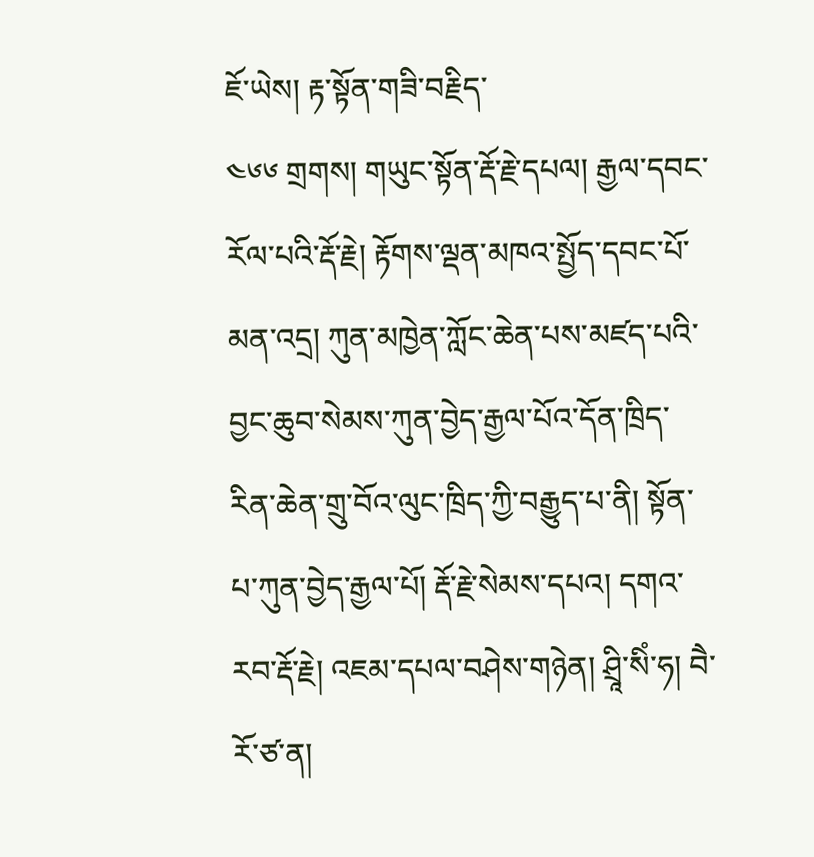ཇོ་ཡེས། རྟ་སྟོན་གཟི་བརྗིད་
༤༦༦ གྲགས། གཡུང་སྟོན་རྡོ་རྗེ་དཔལ། རྒྱལ་དབང་རོལ་པའི་རྡོ་རྗེ། རྟོགས་ལྡན་མཁའ་སྤྱོད་དབང་པོ་མན་འདྲ། ཀུན་མཁྱེན་ཀློང་ཆེན་པས་མཛད་པའི་བྱང་ཆུབ་སེམས་ཀུན་བྱེད་རྒྱལ་པོའ་དོན་ཁྲིད་རིན་ཆེན་གྲུ་བོའ་ལུང་ཁྲིད་ཀྱི་བརྒྱུད་པ་ནི། སྟོན་པ་ཀུན་བྱེད་རྒྱལ་པོ། རྡོ་རྗེ་སེམས་དཔའ། དགའ་རབ་རྡོ་རྗེ། འཇམ་དཔལ་བཤེས་གཉེན། ཤྲཱི་སིཾ་ཧ། བཻ་རོ་ཙ་ན།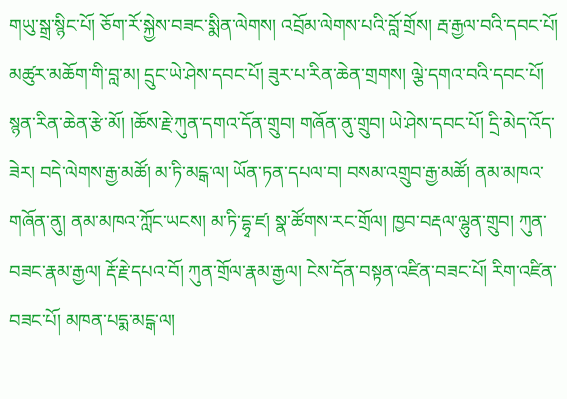གཡུ་སྒྲ་སྙིང་པོ། ཅོག་རོ་སྐྱེས་བཟང་སྨིན་ལེགས། འབྲོམ་ལེགས་པའི་བློ་གྲོས། རྦ་རྒྱལ་བའི་དབང་པོ། མཚུར་མཆོག་གི་བླ་མ། དྲུང་ཡེ་ཤེས་དབང་པོ། ཟུར་པ་རིན་ཆེན་གྲགས། ལྕེ་དགའ་བའི་དབང་པོ། སྙན་རིན་ཆེན་རྩེ་མོ། །ཆོས་རྗེ་ཀུན་དགའ་དོན་གྲུབ། གཞོན་ནུ་གྲུབ། ཡེ་ཤེས་དབང་པོ། དྲི་མེད་འོད་ཟེར། བདེ་ལེགས་རྒྱ་མཚོ། མ་ཏི་མངྒ་ལ། ཡོན་ཏན་དཔལ་བ། བསམ་འགྲུབ་རྒྱ་མཚོ། ནམ་མཁའ་གཞོན་ནུ། ནམ་མཁའ་ཀློང་ཡངས། མ་ཏི་དྷྭ་ཛ། སྣ་ཚོགས་རང་གྲོལ། ཁྱབ་བརྡལ་ལྷུན་གྲུབ། ཀུན་བཟང་རྣམ་རྒྱལ། རྡོ་རྗེ་དཔའ་བོ། ཀུན་གྲོལ་རྣམ་རྒྱལ། ངེས་དོན་བསྟན་འཛིན་བཟང་པོ། རིག་འཛིན་བཟང་པོ། མཁན་པདྨ་མངྒ་ལ།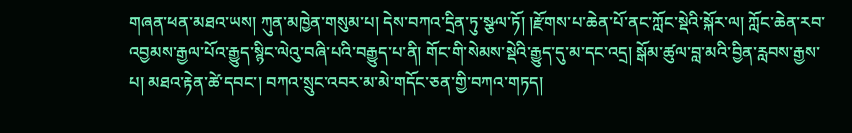གཞན་ཕན་མཐའ་ཡས། ཀུན་མཁྱེན་གསུམ་པ། དེས་བཀའ་དྲིན་ཏུ་སྩལ་ཏོ། །རྫོགས་པ་ཆེན་པོ་ནང་ཀློང་སྡེའི་སྐོར་ལ། ཀློང་ཆེན་རབ་འབྱམས་རྒྱལ་པོའ་རྒྱུད་སྙིང་ལེའུ་བཞི་པའི་བརྒྱུད་པ་ནི། གོང་གི་སེམས་སྡེའི་རྒྱུད་དུ་མ་དང་འདྲ། སྒོམ་ཚུལ་བླ་མའི་བྱིན་རླབས་རྒྱས་པ། མཐའ་རྟེན་ཚེ་དབང་། བཀའ་སྲུང་འབར་མ་མེ་གདོང་ཅན་གྱི་བཀའ་གཏད།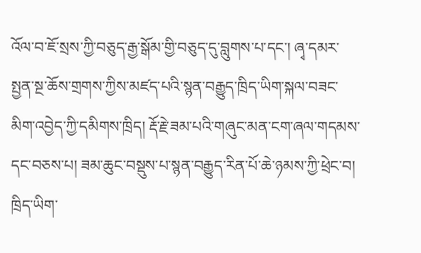འོལ་བ་ཇོ་སྲས་ཀྱི་བཅུད་རྒྱ་སྒོམ་གྱི་བཅུད་དུ་བླུགས་པ་དང་། ཞྭ་དམར་སྤྱན་སྔ་ཆོས་གྲགས་ཀྱིས་མཛད་པའི་སྙན་བརྒྱུད་ཁྲིད་ཡིག་སྐལ་བཟང་མིག་འབྱེད་ཀྱི་དམིགས་ཁྲིད། རྡོ་རྗེ་ཟམ་པའི་གཞུང་མན་ངག་ཞལ་གདམས་དང་བཅས་པ། ཟམ་ཆུང་བསྡུས་པ་སྙན་བརྒྱུད་རིན་པོ་ཆེ་ཉམས་ཀྱི་ཕྲེང་བ། ཁྲིད་ཡིག་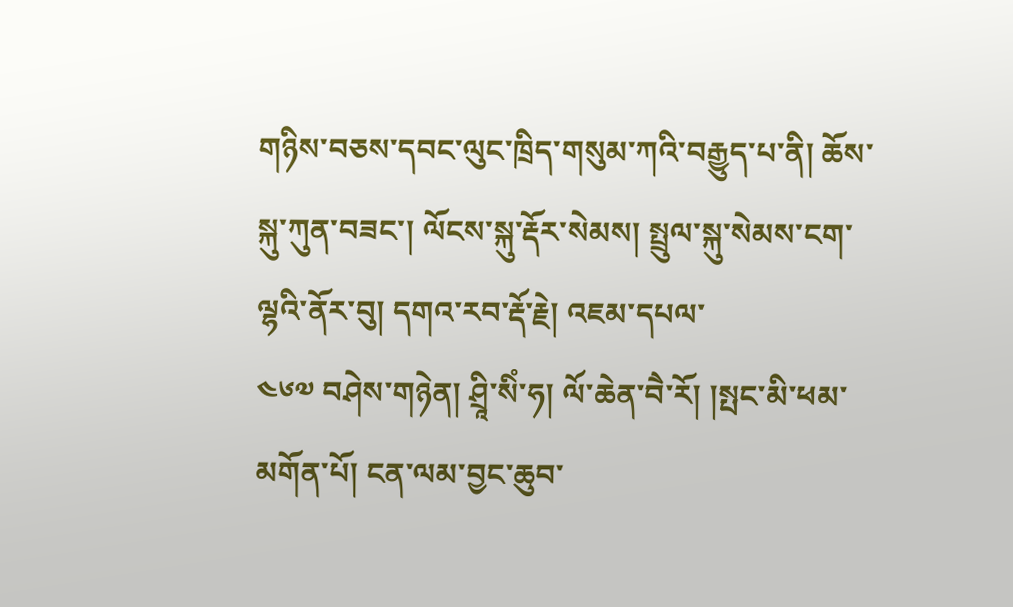གཉིས་བཅས་དབང་ལུང་ཁྲིད་གསུམ་ཀའི་བརྒྱུད་པ་ནི། ཆོས་སྐུ་ཀུན་བཟང་། ལོངས་སྐུ་རྡོར་སེམས། སྤྲུལ་སྐུ་སེམས་ངག་ལྷའི་ནོར་བུ། དགའ་རབ་རྡོ་རྗེ། འཇམ་དཔལ་
༤༦༧ བཤེས་གཉེན། ཤྲཱི་སིཾ་ཧ། ལོ་ཆེན་བཻ་རོ། །སྤང་མི་ཕམ་མགོན་པོ། ངན་ལམ་བྱང་ཆུབ་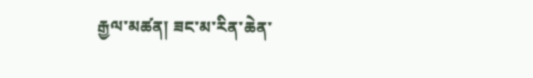རྒྱལ་མཚན། ཟང་མ་རིན་ཆེན་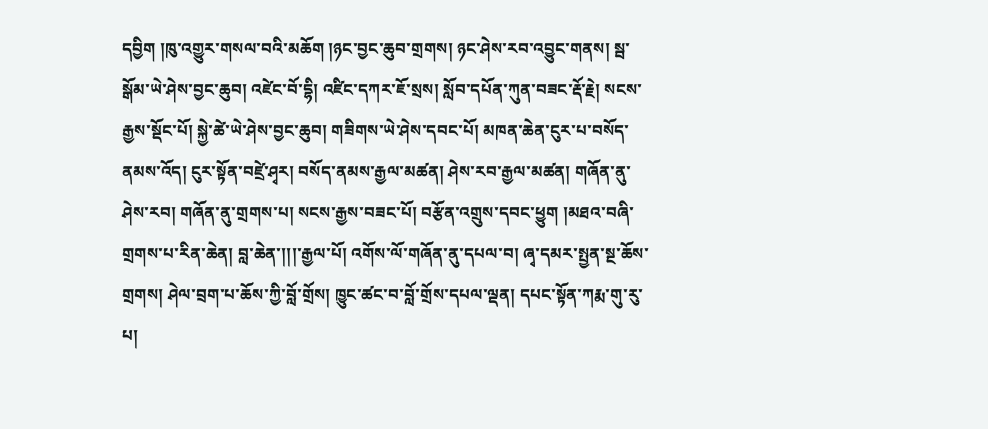དབྱིག །ཁུ་འགྱུར་གསལ་བའི་མཆོག །ཉང་བྱང་ཆུབ་གྲགས། ཉང་ཤེས་རབ་འབྱུང་གནས། སྦ་སྒོམ་ཡེ་ཤེས་བྱང་ཆུབ། འཛེང་བོ་དྷི། འཛིང་དཀར་ཇོ་སྲས། སློབ་དཔོན་ཀུན་བཟང་རྡོ་རྗེ། སངས་རྒྱས་སྡོང་པོ། སྐྱེ་ཚེ་ཡེ་ཤེས་བྱང་ཆུབ། གཟིགས་ཡེ་ཤེས་དབང་པོ། མཁན་ཆེན་ངུར་པ་བསོད་ནམས་འོད། ངུར་སྟོན་བཛྲེ་ཤྭར། བསོད་ནམས་རྒྱལ་མཚན། ཤེས་རབ་རྒྱལ་མཚན། གཞོན་ནུ་ཤེས་རབ། གཞོན་ནུ་གྲགས་པ། སངས་རྒྱས་བཟང་པོ། བརྩོན་འགྲུས་དབང་ཕྱུག །མཐའ་བཞི་གྲགས་པ་རིན་ཆེན། བླ་ཆེན་།།།་རྒྱལ་པོ། འགོས་ལོ་གཞོན་ནུ་དཔལ་བ། ཞྭ་དམར་སྤྱན་སྔ་ཆོས་གྲགས། ཤེལ་བྲག་པ་ཆོས་ཀྱི་བློ་གྲོས། ཁྱུང་ཚང་བ་བློ་གྲོས་དཔལ་ལྡན། དཔང་སྟོན་ཀརྨ་གུ་རུ་པ།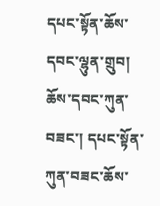དཔང་སྟོན་ཆོས་དབང་ལྷུན་གྲུབ། ཆོས་དབང་ཀུན་བཟང་། དཔང་སྟོན་ཀུན་བཟང་ཆོས་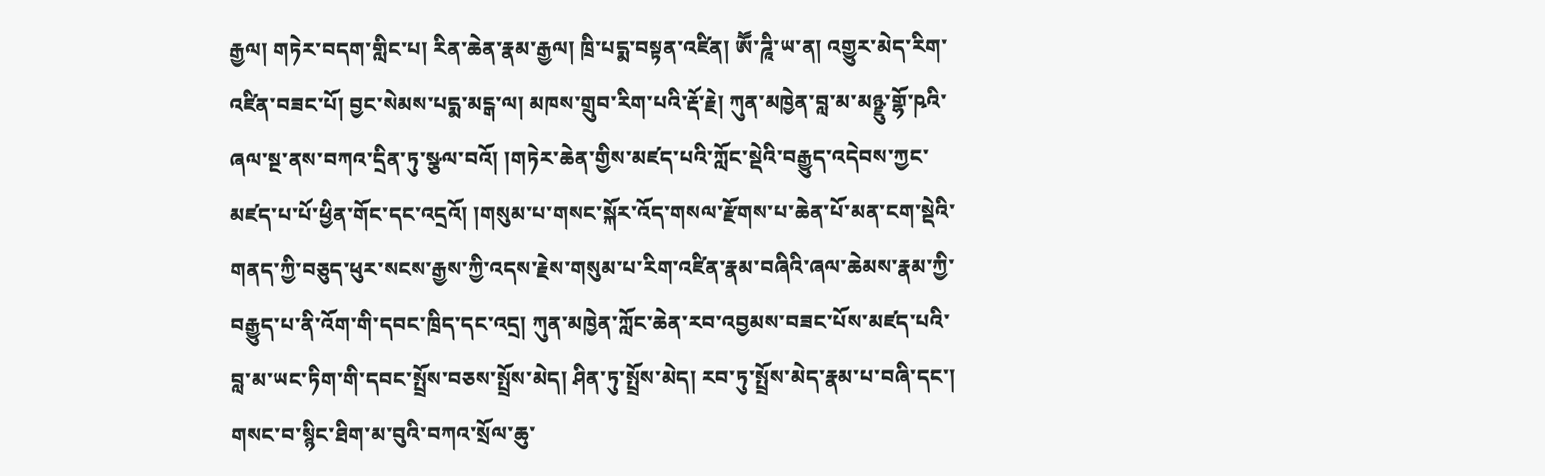རྒྱལ། གཏེར་བདག་གླིང་པ། རིན་ཆེན་རྣམ་རྒྱལ། ཁྲི་པདྨ་བསྟན་འཛིན། ཨཽ་ཌཱི་ཡ་ན། འགྱུར་མེད་རིག་འཛིན་བཟང་པོ། བྱང་སེམས་པདྨ་མངྒ་ལ། མཁས་གྲུབ་རིག་པའི་རྡོ་རྗེ། ཀུན་མཁྱེན་བླ་མ་མཉྫུ་གྷོ་ཥའི་ཞལ་སྔ་ནས་བཀའ་དྲིན་ཏུ་སྩལ་བའོ། །གཏེར་ཆེན་གྱིས་མཛད་པའི་ཀློང་སྡེའི་བརྒྱུད་འདེབས་ཀྱང་མཛད་པ་པོ་ཕྱིན་གོང་དང་འདྲའོ། །གསུམ་པ་གསང་སྐོར་འོད་གསལ་རྫོགས་པ་ཆེན་པོ་མན་ངག་སྡེའི་གནད་ཀྱི་བཅུད་ཕུར་སངས་རྒྱས་ཀྱི་འདས་རྗེས་གསུམ་པ་རིག་འཛིན་རྣམ་བཞིའི་ཞལ་ཆེམས་རྣམ་ཀྱི་བརྒྱུད་པ་ནི་འོག་གི་དབང་ཁྲིད་དང་འདྲ། ཀུན་མཁྱེན་ཀློང་ཆེན་རབ་འབྱམས་བཟང་པོས་མཛད་པའི་བླ་མ་ཡང་ཏིག་གི་དབང་སྤྲོས་བཅས་སྤྲོས་མེད། ཤིན་ཏུ་སྤྲོས་མེད། རབ་ཏུ་སྤྲོས་མེད་རྣམ་པ་བཞི་དང་། གསང་བ་སྙིང་ཐིག་མ་བུའི་བཀའ་སྲོལ་ཆུ་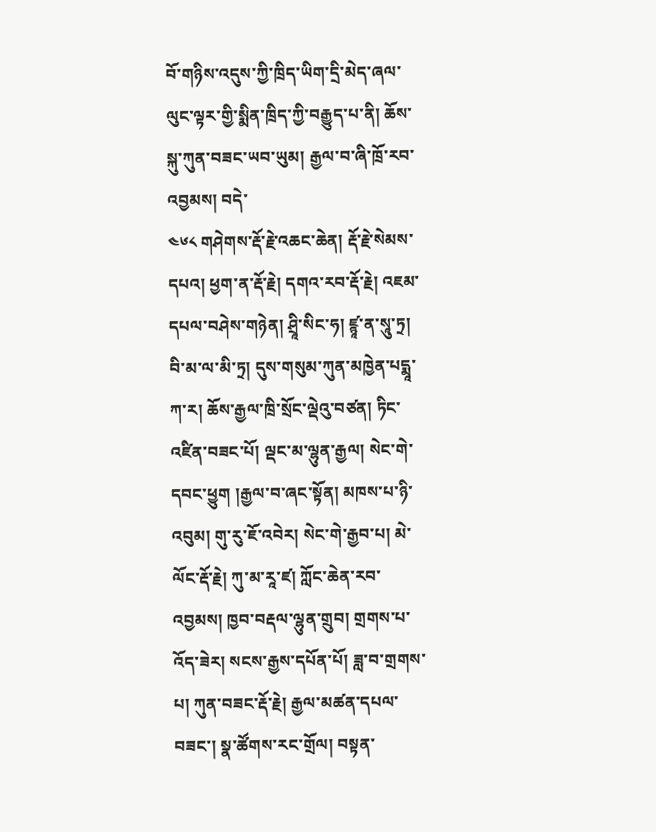བོ་གཉིས་འདུས་ཀྱི་ཁྲིད་ཡིག་དྲི་མེད་ཞལ་ལུང་ལྟར་གྱི་སྨིན་ཁྲིད་ཀྱི་བརྒྱུད་པ་ནི། ཆོས་སྐུ་ཀུན་བཟང་ཡབ་ཡུམ། རྒྱལ་བ་ཞི་ཁྲོ་རབ་འབྱམས། བདེ་
༤༦༨ གཤེགས་རྡོ་རྗེ་འཆང་ཆེན། རྡོ་རྗེ་སེམས་དཔའ། ཕྱག་ན་རྡོ་རྗེ། དགའ་རབ་རྡོ་རྗེ། འཇམ་དཔལ་བཤེས་གཉེན། ཤྲཱི་སིང་ཧ། ཛྙཱ་ན་སཱུ་ཏྲ། བི་མ་ལ་མི་ཏྲ། དུས་གསུམ་ཀུན་མཁྱེན་པདྨཱ་ཀ་ར། ཆོས་རྒྱལ་ཁྲི་སྲོང་ལྡེའུ་བཙན། ཏིང་འཛིན་བཟང་པོ། ལྡང་མ་ལྷུན་རྒྱལ། སེང་གེ་དབང་ཕྱུག །རྒྱལ་བ་ཞང་སྟོན། མཁས་པ་ཉི་འབུམ། གུ་རུ་ཇོ་འབེར། སེང་གེ་རྒྱབ་པ། མེ་ལོང་རྡོ་རྗེ། ཀུ་མ་རཱ་ཛ། ཀློང་ཆེན་རབ་འབྱམས། ཁྱབ་བརྡལ་ལྷུན་གྲུབ། གྲགས་པ་འོད་ཟེར། སངས་རྒྱས་དཔོན་པོ། ཟླ་བ་གྲགས་པ། ཀུན་བཟང་རྡོ་རྗེ། རྒྱལ་མཚན་དཔལ་བཟང་། སྣ་ཚོགས་རང་གྲོལ། བསྟན་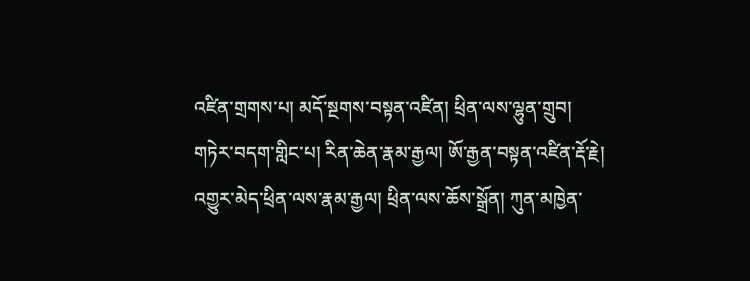འཛིན་གྲགས་པ། མདོ་སྔགས་བསྟན་འཛིན། ཕྲིན་ལས་ལྷུན་གྲུབ། གཏེར་བདག་གླིང་པ། རིན་ཆེན་རྣམ་རྒྱལ། ཨོ་རྒྱན་བསྟན་འཛིན་རྡོ་རྗེ། འགྱུར་མེད་ཕྲིན་ལས་རྣམ་རྒྱལ། ཕྲིན་ལས་ཆོས་སྒྲོན། ཀུན་མཁྱེན་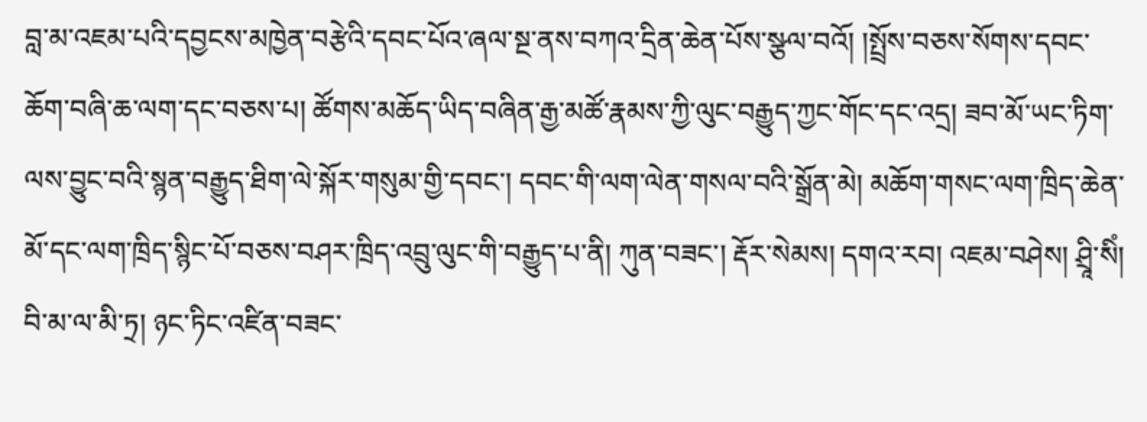བླ་མ་འཇམ་པའི་དབྱངས་མཁྱེན་བརྩེའི་དབང་པོའ་ཞལ་སྔ་ནས་བཀའ་དྲིན་ཆེན་པོས་སྩལ་བའོ། །སྤྲོས་བཅས་སོགས་དབང་ཆོག་བཞི་ཆ་ལག་དང་བཅས་པ། ཚོགས་མཆོད་ཡིད་བཞིན་རྒྱ་མཚོ་རྣམས་ཀྱི་ལུང་བརྒྱུད་ཀྱང་གོང་དང་འདྲ། ཟབ་མོ་ཡང་ཏིག་ལས་བྱུང་བའི་སྙན་བརྒྱུད་ཐིག་ལེ་སྐོར་གསུམ་གྱི་དབང་། དབང་གི་ལག་ལེན་གསལ་བའི་སྒྲོན་མེ། མཆོག་གསང་ལག་ཁྲིད་ཆེན་མོ་དང་ལག་ཁྲིད་སྙིང་པོ་བཅས་བཤར་ཁྲིད་འབྲུ་ལུང་གི་བརྒྱུད་པ་ནི། ཀུན་བཟང་། རྡོར་སེམས། དགའ་རབ། འཇམ་བཤེས། ཤྲཱི་སིཾ། བི་མ་ལ་མི་ཏྲ། ཉང་ཏིང་འཛིན་བཟང་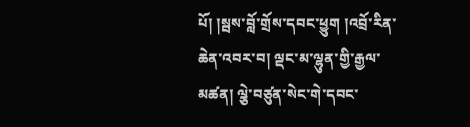པོ། །སྦས་བློ་གྲོས་དབང་ཕྱུག །འབྲོ་རིན་ཆེན་འབར་བ། ལྡང་མ་ལྷུན་གྱི་རྒྱལ་མཚན། ལྕེ་བཙུན་སེང་གེ་དབང་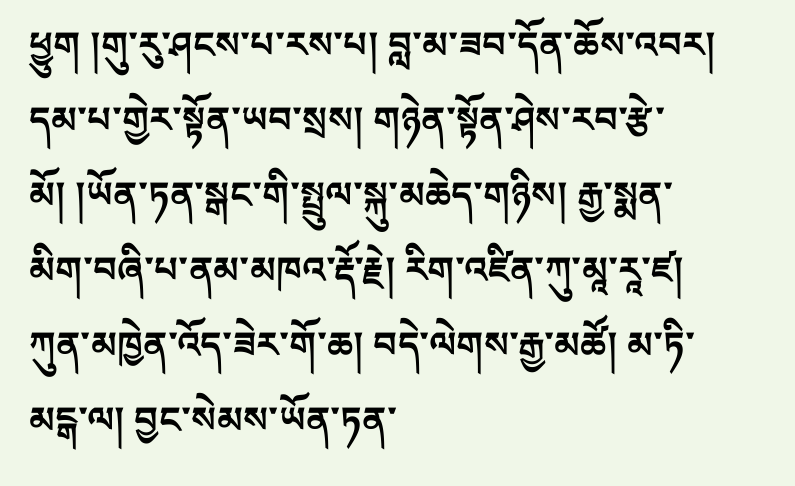ཕྱུག །གུ་རུ་ཤངས་པ་རས་པ། བླ་མ་ཟབ་དོན་ཆོས་འབར། དམ་པ་གྱེར་སྟོན་ཡབ་སྲས། གཉེན་སྟོན་ཤེས་རབ་རྩེ་མོ། །ཡོན་ཏན་སྒང་གི་སྤྲུལ་སྐུ་མཆེད་གཉིས། རྒྱ་སྨན་མིག་བཞི་པ་ནམ་མཁའ་རྡོ་རྗེ། རིག་འཛིན་ཀུ་མཱ་རཱ་ཛ། ཀུན་མཁྱེན་འོད་ཟེར་གོ་ཆ། བདེ་ལེགས་རྒྱ་མཚོ། མ་ཏི་མངྒ་ལ། བྱང་སེམས་ཡོན་ཏན་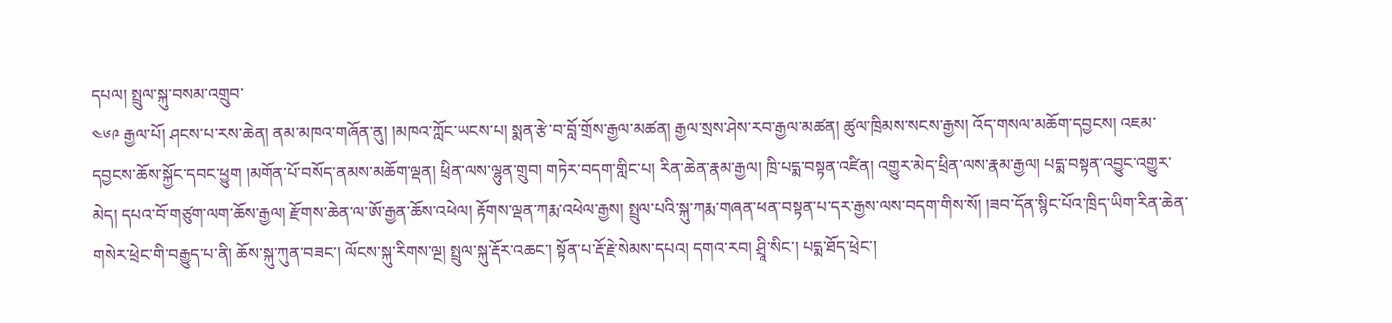དཔལ། སྤྲུལ་སྐུ་བསམ་འགྲུབ་
༤༦༩ རྒྱལ་པོ། ཤངས་པ་རས་ཆེན། ནམ་མཁའ་གཞོན་ནུ། །མཁའ་ཀློང་ཡངས་པ། སྨན་རྩེ་བ་བློ་གྲོས་རྒྱལ་མཚན། རྒྱལ་སྲས་ཤེས་རབ་རྒྱལ་མཚན། ཚུལ་ཁྲིམས་སངས་རྒྱས། འོད་གསལ་མཆོག་དབྱངས། འཇམ་དབྱངས་ཆོས་སྐྱོང་དབང་ཕྱུག །མགོན་པོ་བསོད་ནམས་མཆོག་ལྡན། ཕྲིན་ལས་ལྷུན་གྲུབ། གཏེར་བདག་གླིང་པ། རིན་ཆེན་རྣམ་རྒྱལ། ཁྲི་པདྨ་བསྟན་འཛིན། འགྱུར་མེད་ཕྲིན་ལས་རྣམ་རྒྱལ། པདྨ་བསྟན་འབྱུང་འགྱུར་མེད། དཔའ་བོ་གཙུག་ལག་ཆོས་རྒྱལ། རྫོགས་ཆེན་ལ་ཨོ་རྒྱན་ཆོས་འཕེལ། རྟོགས་ལྡན་ཀརྨ་འཕེལ་རྒྱས། སྤྲུལ་པའི་སྐུ་ཀརྨ་གཞན་ཕན་བསྟན་པ་དར་རྒྱས་ལས་བདག་གིས་སོ། །ཟབ་དོན་སྙིང་པོའ་ཁྲིད་ཡིག་རིན་ཆེན་གསེར་ཕྲེང་གི་བརྒྱུད་པ་ནི། ཆོས་སྐུ་ཀུན་བཟང་། ལོངས་སྐུ་རིགས་ལྔ། སྤྲུལ་སྐུ་རྡོར་འཆང་། སྟོན་པ་རྡོ་རྗེ་སེམས་དཔའ། དགའ་རབ། ཤྲཱི་སིང་། པདྨ་ཐོད་ཕྲེང་།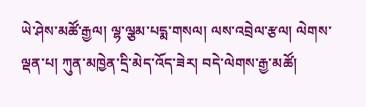ཡེ་ཤེས་མཚོ་རྒྱལ། ལྷ་ལྕམ་པདྨ་གསལ། ལས་འབྲེལ་རྩལ། ལེགས་ལྡན་པ། ཀུན་མཁྱེན་དྲི་མེད་འོད་ཟེར། བདེ་ལེགས་རྒྱ་མཚོ།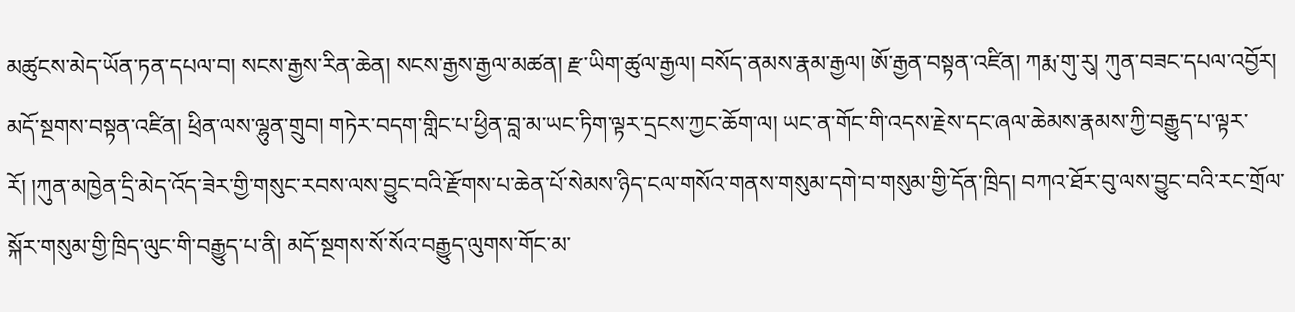མཚུངས་མེད་ཡོན་ཏན་དཔལ་བ། སངས་རྒྱས་རིན་ཆེན། སངས་རྒྱས་རྒྱལ་མཚན། རྫ་ཡིག་ཚུལ་རྒྱལ། བསོད་ནམས་རྣམ་རྒྱལ། ཨོ་རྒྱན་བསྟན་འཛིན། ཀརྨ་གུ་རུ། ཀུན་བཟང་དཔལ་འབྱོར། མདོ་སྔགས་བསྟན་འཛིན། ཕྲིན་ལས་ལྷུན་གྲུབ། གཏེར་བདག་གླིང་པ་ཕྱིན་བླ་མ་ཡང་ཏིག་ལྟར་དྲངས་ཀྱང་ཆོག་ལ། ཡང་ན་གོང་གི་འདས་རྗེས་དང་ཞལ་ཆེམས་རྣམས་ཀྱི་བརྒྱུད་པ་ལྟར་རོ། །ཀུན་མཁྱེན་དྲི་མེད་འོད་ཟེར་གྱི་གསུང་རབས་ལས་བྱུང་བའི་རྫོགས་པ་ཆེན་པོ་སེམས་ཉིད་ངལ་གསོའ་གནས་གསུམ་དགེ་བ་གསུམ་གྱི་དོན་ཁྲིད། བཀའ་ཐོར་བུ་ལས་བྱུང་བའི་རང་གྲོལ་སྐོར་གསུམ་གྱི་ཁྲིད་ལུང་གི་བརྒྱུད་པ་ནི། མདོ་སྔགས་སོ་སོའ་བརྒྱུད་ལུགས་གོང་མ་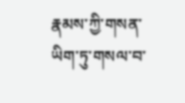རྣམས་ཀྱི་གསན་ཡིག་ཏུ་གསལ་བ་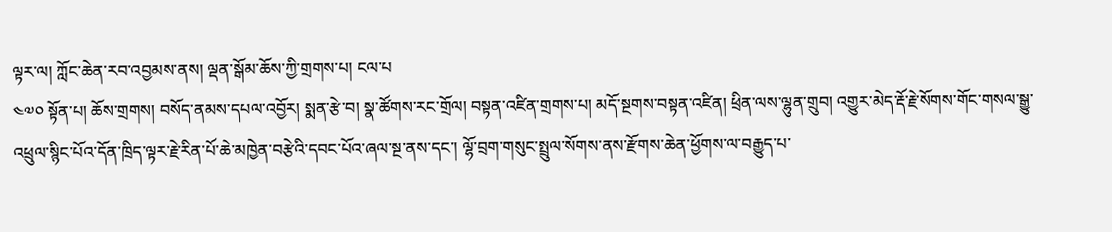ལྟར་ལ། ཀློང་ཆེན་རབ་འབྱམས་ནས། ལྡན་སྒོམ་ཆོས་ཀྱི་གྲགས་པ། ངལ་པ
༤༧༠ སྟོན་པ། ཆོས་གྲགས། བསོད་ནམས་དཔལ་འབྱོར། སྨན་རྩེ་བ། སྣ་ཚོགས་རང་གྲོལ། བསྟན་འཛིན་གྲགས་པ། མདོ་སྔགས་བསྟན་འཛིན། ཕྲིན་ལས་ལྷུན་གྲུབ། འགྱུར་མེད་རྡོ་རྗེ་སོགས་གོང་གསལ་སྒྱུ་འཕྲུལ་སྙིང་པོའ་དོན་ཁྲིད་ལྟར་རྗེ་རིན་པོ་ཆེ་མཁྱེན་བརྩེའི་དབང་པོའ་ཞལ་སྔ་ནས་དང་། ལྷོ་བྲག་གསུང་སྤྲུལ་སོགས་ནས་རྫོགས་ཆེན་ཕྱོགས་ལ་བརྒྱུད་པ་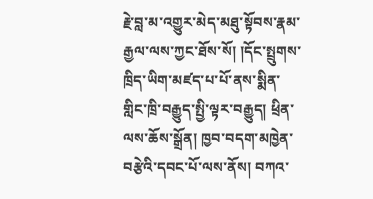རྗེ་བླ་མ་འགྱུར་མེད་མཐུ་སྟོབས་རྣམ་རྒྱལ་ལས་ཀྱང་ཐོས་སོ། །དོང་སྤྲུགས་ཁྲིད་ཡིག་མཛད་པ་པོ་ནས་སྨིན་གླིང་ཁྲི་བརྒྱུད་སྤྱི་ལྟར་བརྒྱུད། ཕྲིན་ལས་ཆོས་སྒྲོན། ཁྱབ་བདག་མཁྱེན་བརྩེའི་དབང་པོ་ལས་ནོས། བཀའ་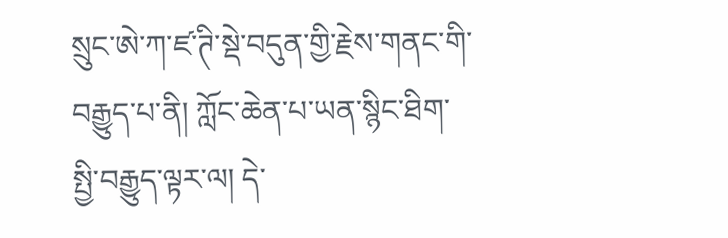སྲུང་ཨེ་ཀ་ཛ་ཊི་སྡེ་བདུན་གྱི་རྗེས་གནང་གི་བརྒྱུད་པ་ནི། ཀློང་ཆེན་པ་ཡན་སྙིང་ཐིག་སྤྱི་བརྒྱུད་ལྟར་ལ། དེ་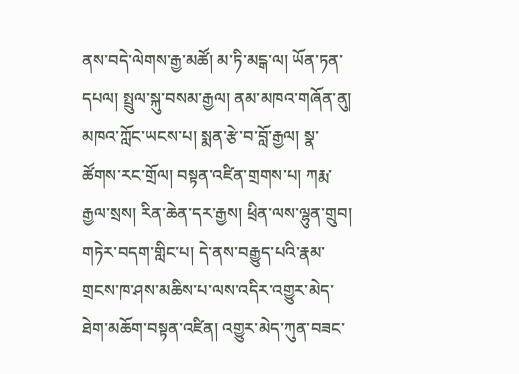ནས་བདེ་ལེགས་རྒྱ་མཚོ། མ་ཏི་མངྒ་ལ། ཡོན་ཏན་དཔལ། སྤྲུལ་སྐུ་བསམ་རྒྱལ། ནམ་མཁའ་གཞོན་ནུ། མཁའ་ཀློང་ཡངས་པ། སྨན་རྩེ་བ་བློ་རྒྱལ། སྣ་ཚོགས་རང་གྲོལ། བསྟན་འཛིན་གྲགས་པ། ཀརྨ་རྒྱལ་སྲས། རིན་ཆེན་དར་རྒྱས། ཕྲིན་ལས་ལྷུན་གྲུབ། གཏེར་བདག་གླིང་པ། དེ་ནས་བརྒྱུད་པའི་རྣམ་གྲངས་ཁ་ཤས་མཆིས་པ་ལས་འདིར་འགྱུར་མེད་ཐེག་མཆོག་བསྟན་འཛིན། འགྱུར་མེད་ཀུན་བཟང་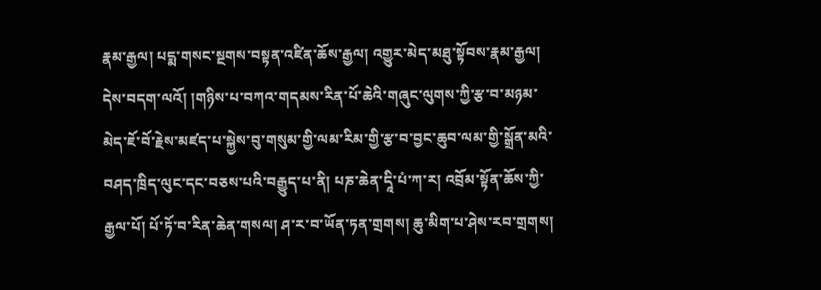རྣམ་རྒྱལ། པདྨ་གསང་སྔགས་བསྟན་འཛིན་ཆོས་རྒྱལ། འགྱུར་མེད་མཐུ་སྟོབས་རྣམ་རྒྱལ། དེས་བདག་ལའོ། །གཉིས་པ་བཀའ་གདམས་རིན་པོ་ཆེའི་གཞུང་ལུགས་ཀྱི་རྩ་བ་མཉམ་མེད་ཇོ་བོ་རྗེས་མཛད་པ་སྐྱེས་བུ་གསུམ་གྱི་ལམ་རིམ་གྱི་རྩ་བ་བྱང་ཆུབ་ལམ་གྱི་སྒྲོན་མའི་བཤད་ཁྲིད་ལུང་དང་བཅས་པའི་བརྒྱུད་པ་ནི། པཎ་ཆེན་དཱི་པཾ་ཀ་ར། འབྲོམ་སྟོན་ཆོས་ཀྱི་རྒྱལ་པོ། པོ་ཏོ་བ་རིན་ཆེན་གསལ། ཤ་ར་བ་ཡོན་ཏན་གྲགས། ཆུ་མིག་པ་ཤེས་རབ་གྲགས།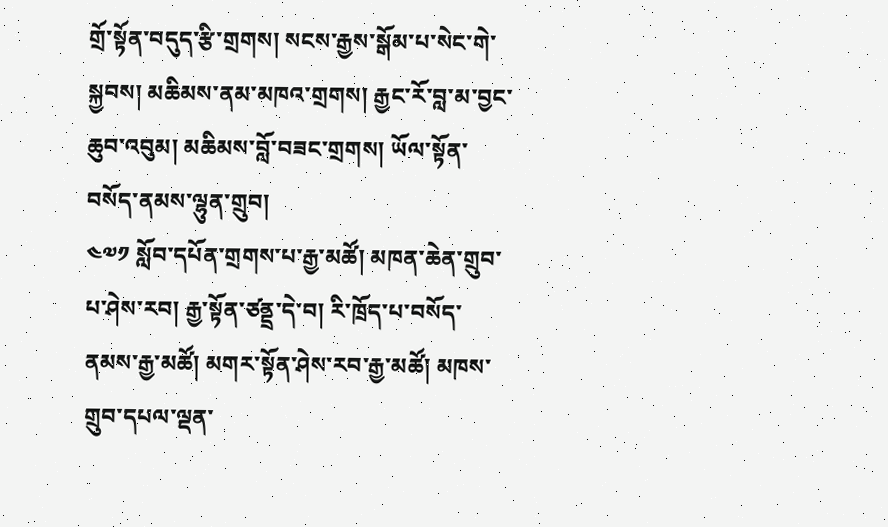གྲོ་སྟོན་བདུད་རྩི་གྲགས། སངས་རྒྱས་སྒོམ་པ་སེང་གེ་སྐྱབས། མཆིམས་ནམ་མཁའ་གྲགས། རྒྱང་རོ་བླ་མ་བྱང་ཆུབ་འབུམ། མཆིམས་བློ་བཟང་གྲགས། ཡོལ་སྟོན་བསོད་ནམས་ལྷུན་གྲུབ།
༤༧༡ སློབ་དཔོན་གྲགས་པ་རྒྱ་མཚོ། མཁན་ཆེན་གྲུབ་པ་ཤེས་རབ། རྒྱ་སྟོན་ཙནྡྲ་དེ་བ། རི་ཁྲོད་པ་བསོད་ནམས་རྒྱ་མཚོ། མགར་སྟོན་ཤེས་རབ་རྒྱ་མཚོ། མཁས་གྲུབ་དཔལ་ལྡན་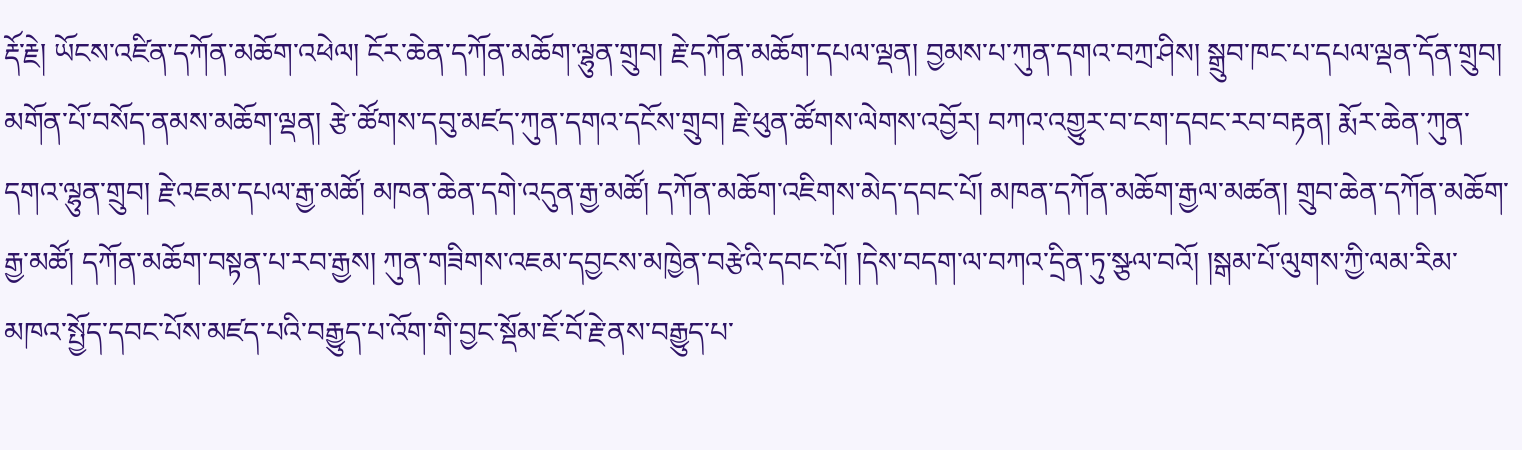རྡོ་རྗེ། ཡོངས་འཛིན་དཀོན་མཆོག་འཕེལ། ངོར་ཆེན་དཀོན་མཆོག་ལྷུན་གྲུབ། རྗེ་དཀོན་མཆོག་དཔལ་ལྡན། བྱམས་པ་ཀུན་དགའ་བཀྲ་ཤིས། སྒྲུབ་ཁང་པ་དཔལ་ལྡན་དོན་གྲུབ། མགོན་པོ་བསོད་ནམས་མཆོག་ལྡན། རྩེ་ཚོགས་དབུ་མཛད་ཀུན་དགའ་དངོས་གྲུབ། རྗེ་ཕུན་ཚོགས་ལེགས་འབྱོར། བཀའ་འགྱུར་བ་ངག་དབང་རབ་བརྟན། རྨོར་ཆེན་ཀུན་དགའ་ལྷུན་གྲུབ། རྗེ་འཇམ་དཔལ་རྒྱ་མཚོ། མཁན་ཆེན་དགེ་འདུན་རྒྱ་མཚོ། དཀོན་མཆོག་འཇིགས་མེད་དབང་པོ། མཁན་དཀོན་མཆོག་རྒྱལ་མཚན། གྲུབ་ཆེན་དཀོན་མཆོག་རྒྱ་མཚོ། དཀོན་མཆོག་བསྟན་པ་རབ་རྒྱས། ཀུན་གཟིགས་འཇམ་དབྱངས་མཁྱེན་བརྩེའི་དབང་པོ། །དེས་བདག་ལ་བཀའ་དྲིན་ཏུ་སྩལ་བའོ། །སྒམ་པོ་ལུགས་ཀྱི་ལམ་རིམ་མཁའ་སྤྱོད་དབང་པོས་མཛད་པའི་བརྒྱུད་པ་འོག་གི་བྱང་སྡོམ་ཇོ་བོ་རྗེ་ནས་བརྒྱུད་པ་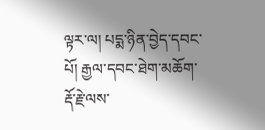ལྟར་ལ། པདྨ་ཉིན་བྱེད་དབང་པོ། རྒྱལ་དབང་ཐེག་མཆོག་རྡོ་རྗེ་ལས་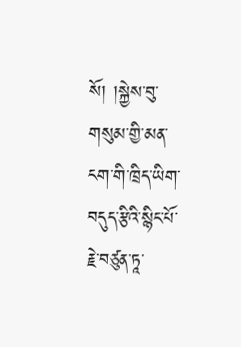སོ། །སྐྱེས་བུ་གསུམ་གྱི་མན་ངག་གི་ཁྲིད་ཡིག་བདུད་རྩིའི་སྙིང་པོ་རྗེ་བཙུན་ཏཱ་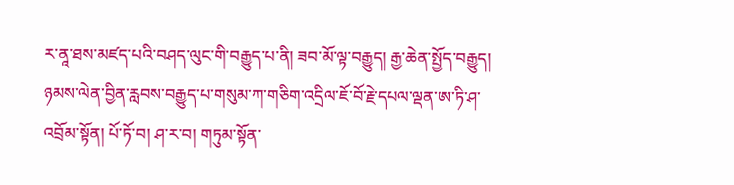ར་ནཱ་ཐས་མཛད་པའི་བཤད་ལུང་གི་བརྒྱུད་པ་ནི། ཟབ་མོ་ལྟ་བརྒྱུད། རྒྱ་ཆེན་སྤྱོད་བརྒྱུད། ཉམས་ལེན་བྱིན་རླབས་བརྒྱུད་པ་གསུམ་ཀ་གཅིག་འདྲིལ་ཇོ་བོ་རྗེ་དཔལ་ལྡན་ཨ་ཏི་ཤ་འབྲོམ་སྟོན། པོ་ཏོ་བ། ཤ་ར་བ། གཏུམ་སྟོན་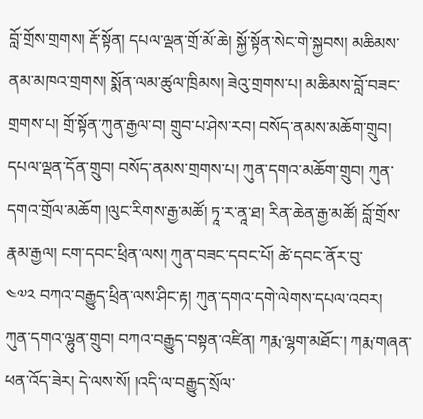བློ་གྲོས་གྲགས། རྡོ་སྟོན། དཔལ་ལྡན་གྲོ་མོ་ཆེ། སྐྱོ་སྟོན་སེང་གེ་སྐྱབས། མཆིམས་ནམ་མཁའ་གྲགས། སྨོན་ལམ་ཚུལ་ཁྲིམས། ཟེའུ་གྲགས་པ། མཆིམས་བློ་བཟང་གྲགས་པ། གྲོ་སྟོན་ཀུན་རྒྱལ་བ། གྲུབ་པ་ཤེས་རབ། བསོད་ནམས་མཆོག་གྲུབ། དཔལ་ལྡན་དོན་གྲུབ། བསོད་ནམས་གྲགས་པ། ཀུན་དགའ་མཆོག་གྲུབ། ཀུན་དགའ་གྲོལ་མཆོག །ལུང་རིགས་རྒྱ་མཚོ། ཏཱ་ར་ནཱ་ཐ། རིན་ཆེན་རྒྱ་མཚོ། བློ་གྲོས་རྣམ་རྒྱལ། ངག་དབང་ཕྲིན་ལས། ཀུན་བཟང་དབང་པོ། ཚེ་དབང་ནོར་བུ་
༤༧༢ བཀའ་བརྒྱུད་ཕྲིན་ལས་ཤིང་རྟ། ཀུན་དགའ་དགེ་ལེགས་དཔལ་འབར། ཀུན་དགའ་ལྷུན་གྲུབ། བཀའ་བརྒྱུད་བསྟན་འཛིན། ཀརྨ་ལྷག་མཐོང་། ཀརྨ་གཞན་ཕན་འོད་ཟེར། དེ་ལས་སོ། །འདི་ལ་བརྒྱུད་སྲོལ་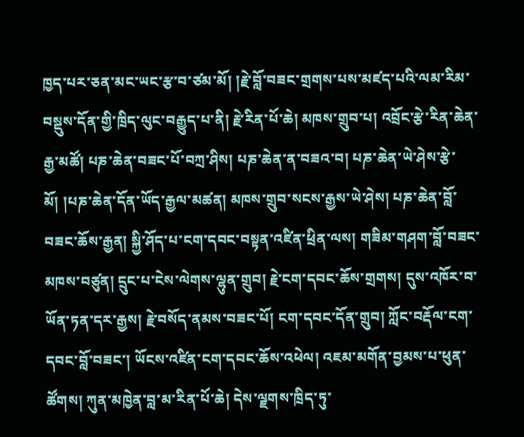ཁྱད་པར་ཅན་མང་ཡང་རྩ་བ་ཙམ་མོ། །རྗེ་བློ་བཟང་གྲགས་པས་མཛད་པའི་ལམ་རིམ་བསྡུས་དོན་གྱི་ཁྲིད་ལུང་བརྒྱུད་པ་ནི། རྗེ་རིན་པོ་ཆེ། མཁས་གྲུབ་པ། འབྲོང་རྩེ་རིན་ཆེན་རྒྱ་མཚོ། པཎ་ཆེན་བཟང་པོ་བཀྲ་ཤིས། པཎ་ཆེན་ན་བཟའ་བ། པཎ་ཆེན་ཡེ་ཤེས་རྩེ་མོ། །པཎ་ཆེན་དོན་ཡོད་རྒྱལ་མཚན། མཁས་གྲུབ་སངས་རྒྱས་ཡེ་ཤེས། པཎ་ཆེན་བློ་བཟང་ཆོས་རྒྱན། སྐྱི་ཤོད་པ་ངག་དབང་བསྟན་འཛིན་ཕྲིན་ལས། གཟིམ་གཤག་བློ་བཟང་མཁས་བཙུན། དྲུང་པ་ངེས་ལེགས་ལྷུན་གྲུབ། རྗེ་ངག་དབང་ཆོས་གྲགས། དུས་འཁོར་བ་ཡོན་ཏན་དར་རྒྱས། རྗེ་བསོད་ནམས་བཟང་པོ། ངག་དབང་དོན་གྲུབ། ཀློང་བརྡོལ་ངག་དབང་བློ་བཟང་། ཡོངས་འཛིན་ངག་དབང་ཆོས་འཕེལ། འཇམ་མགོན་བྱམས་པ་ཕུན་ཚོགས། ཀུན་མཁྱེན་བླ་མ་རིན་པོ་ཆེ། དེས་ལྗགས་ཁྲིད་ཏུ་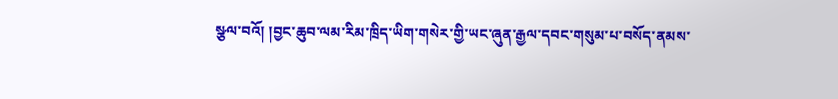སྩལ་བའོ། །བྱང་ཆུབ་ལམ་རིམ་ཁྲིད་ཡིག་གསེར་གྱི་ཡང་ཞུན་རྒྱལ་དབང་གསུམ་པ་བསོད་ནམས་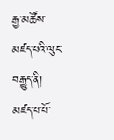རྒྱ་མཚོས་མཛད་པའི་ལུང་བརྒྱུད་ནི། མཛད་པ་པོ་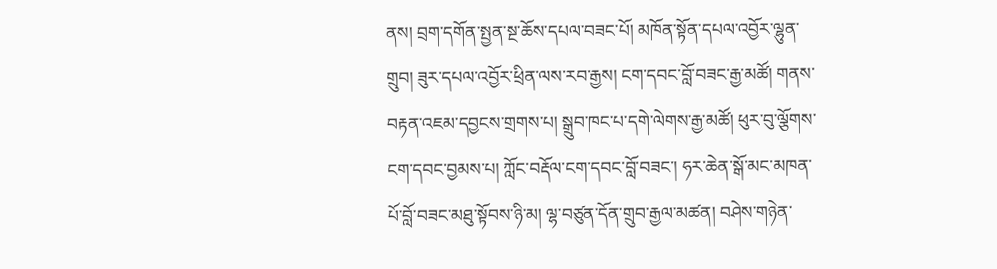ནས། བྲག་དགོན་སྤྱན་སྔ་ཆོས་དཔལ་བཟང་པོ། མཁོན་སྟོན་དཔལ་འབྱོར་ལྷུན་གྲུབ། ཟུར་དཔལ་འབྱོར་ཕྲིན་ལས་རབ་རྒྱས། ངག་དབང་བློ་བཟང་རྒྱ་མཚོ། གནས་བརྟན་འཇམ་དབྱངས་གྲགས་པ། སྒྲུབ་ཁང་པ་དགེ་ལེགས་རྒྱ་མཚོ། ཕུར་བུ་ལྕོགས་ངག་དབང་བྱམས་པ། ཀློང་བརྡོལ་ངག་དབང་བློ་བཟང་། ཧར་ཆེན་སྒོ་མང་མཁན་པོ་བློ་བཟང་མཐུ་སྟོབས་ཉི་མ། ལྷ་བཙུན་དོན་གྲུབ་རྒྱལ་མཚན། བཤེས་གཉེན་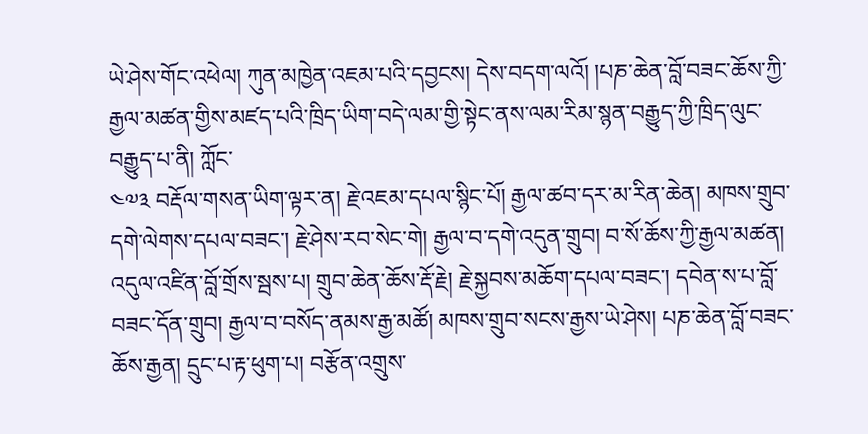ཡེ་ཤེས་གོང་འཕེལ། ཀུན་མཁྱེན་འཇམ་པའི་དབྱངས། དེས་བདག་ལའོ། །པཎ་ཆེན་བློ་བཟང་ཆོས་ཀྱི་རྒྱལ་མཚན་གྱིས་མཛད་པའི་ཁྲིད་ཡིག་བདེ་ལམ་གྱི་སྟེང་ནས་ལམ་རིམ་སྙན་བརྒྱུད་ཀྱི་ཁྲིད་ལུང་བརྒྱུད་པ་ནི། ཀློང་
༤༧༣ བརྡོལ་གསན་ཡིག་ལྟར་ན། རྗེ་འཇམ་དཔལ་སྙིང་པོ། རྒྱལ་ཚབ་དར་མ་རིན་ཆེན། མཁས་གྲུབ་དགེ་ལེགས་དཔལ་བཟང་། རྗེ་ཤེས་རབ་སེང་གེ། རྒྱལ་བ་དགེ་འདུན་གྲུབ། བ་སོ་ཆོས་ཀྱི་རྒྱལ་མཚན། འདུལ་འཛིན་བློ་གྲོས་སྦས་པ། གྲུབ་ཆེན་ཆོས་རྡོ་རྗེ། རྗེ་སྐྱབས་མཆོག་དཔལ་བཟང་། དབེན་ས་པ་བློ་བཟང་དོན་གྲུབ། རྒྱལ་བ་བསོད་ནམས་རྒྱ་མཚོ། མཁས་གྲུབ་སངས་རྒྱས་ཡེ་ཤེས། པཎ་ཆེན་བློ་བཟང་ཆོས་རྒྱན། དྲུང་པ་རྟ་ཕུག་པ། བརྩོན་འགྲུས་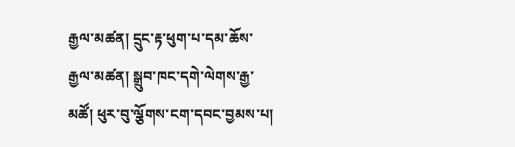རྒྱལ་མཚན། དྲུང་རྟ་ཕུག་པ་དམ་ཆོས་རྒྱལ་མཚན། སྒྲུབ་ཁང་དགེ་ལེགས་རྒྱ་མཚོ། ཕུར་བུ་ལྕོགས་ངག་དབང་བྱམས་པ།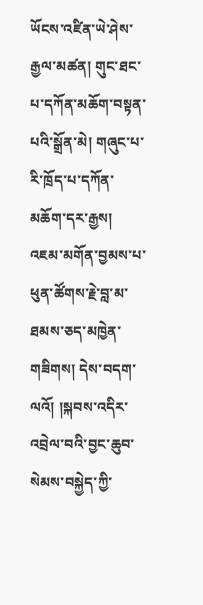ཡོངས་འཛིན་ཡེ་ཤེས་རྒྱལ་མཚན། གུང་ཐང་པ་དཀོན་མཆོག་བསྟན་པའི་སྒྲོན་མེ། གཞུང་པ་རི་ཁྲོད་པ་དཀོན་མཆོག་དར་རྒྱས། འཇམ་མགོན་བྱམས་པ་ཕུན་ཚོགས་རྗེ་བླ་མ་ཐམས་ཅད་མཁྱེན་གཟིགས། དེས་བདག་ལའོ། །སྐབས་འདིར་འབྲེལ་བའི་བྱང་ཆུབ་སེམས་བསྐྱེད་ཀྱི་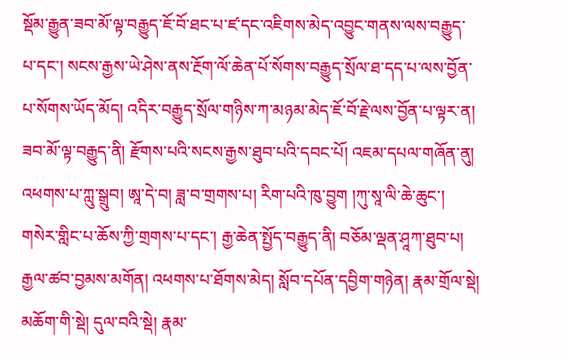སྡོམ་རྒྱུན་ཟབ་མོ་ལྟ་བརྒྱུད་ཇོ་བོ་ཐང་པ་ཛ་དང་འཇིགས་མེད་འབྱུང་གནས་ལས་བརྒྱུད་པ་དང་། སངས་རྒྱས་ཡེ་ཤེས་ནས་རྔོག་ལོ་ཆེན་པོ་སོགས་བརྒྱུད་སྲོལ་ཐ་དད་པ་ལས་བྱོན་པ་སོགས་ཡོད་མོད། འདིར་བརྒྱུད་སྲོལ་གཉིས་ཀ་མཉམ་མེད་ཇོ་བོ་རྗེ་ལས་བྱོན་པ་ལྟར་ན། ཟབ་མོ་ལྟ་བརྒྱུད་ནི། རྫོགས་པའི་སངས་རྒྱས་ཐུབ་པའི་དབང་པོ། འཇམ་དཔལ་གཞོན་ནུ། འཕགས་པ་ཀླུ་སྒྲུབ། ཨཱ་དེ་བ། ཟླ་བ་གྲགས་པ། རིག་པའི་ཁུ་བྱུག །ཀུ་སཱ་ལི་ཆེ་ཆུང་། གསེར་གླིང་པ་ཆོས་ཀྱི་གྲགས་པ་དང་། རྒྱ་ཆེན་སྤྱོད་བརྒྱུད་ནི། བཅོམ་ལྡན་ཤཱཀ་ཐུབ་པ། རྒྱལ་ཚབ་བྱམས་མགོན། འཕགས་པ་ཐོགས་མེད། སློབ་དཔོན་དབྱིག་གཉེན། རྣམ་གྲོལ་སྡེ། མཆོག་གི་སྡེ། དུལ་བའི་སྡེ། རྣམ་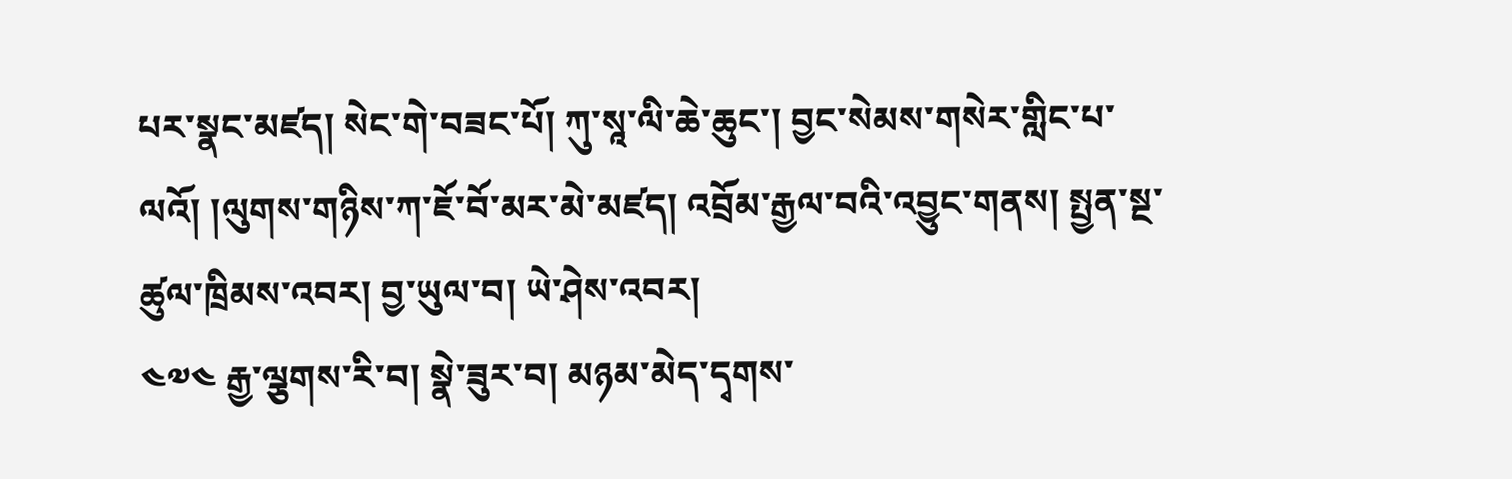པར་སྣང་མཛད། སེང་གེ་བཟང་པོ། ཀུ་སཱ་ལི་ཆེ་ཆུང་། བྱང་སེམས་གསེར་གླིང་པ་ལའོ། །ལུགས་གཉིས་ཀ་ཇོ་བོ་མར་མེ་མཛད། འབྲོམ་རྒྱལ་བའི་འབྱུང་གནས། སྤྱན་སྔ་ཚུལ་ཁྲིམས་འབར། བྱ་ཡུལ་བ། ཡེ་ཤེས་འབར།
༤༧༤ རྒྱ་ལྕགས་རི་བ། སྣེ་ཟུར་བ། མཉམ་མེད་དྭགས་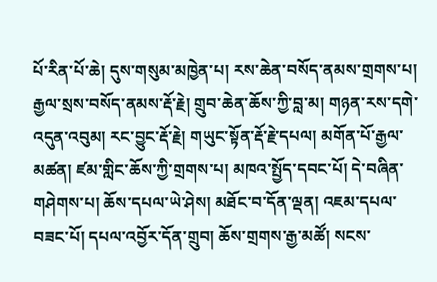པོ་རིན་པོ་ཆེ། དུས་གསུམ་མཁྱེན་པ། རས་ཆེན་བསོད་ནམས་གྲགས་པ། རྒྱལ་སྲས་བསོད་ནམས་རྡོ་རྗེ། གྲུབ་ཆེན་ཆོས་ཀྱི་བླ་མ། གཉན་རས་དགེ་འདུན་འབུམ། རང་བྱུང་རྡོ་རྗེ། གཡུང་སྟོན་རྡོ་རྗེ་དཔལ། མགོན་པོ་རྒྱལ་མཚན། ཛམ་གླིང་ཆོས་ཀྱི་གྲགས་པ། མཁའ་སྤྱོད་དབང་པོ། དེ་བཞིན་གཤེགས་པ། ཆོས་དཔལ་ཡེ་ཤེས། མཐོང་བ་དོན་ལྡན། འཇམ་དཔལ་བཟང་པོ། དཔལ་འབྱོར་དོན་གྲུབ། ཆོས་གྲགས་རྒྱ་མཚོ། སངས་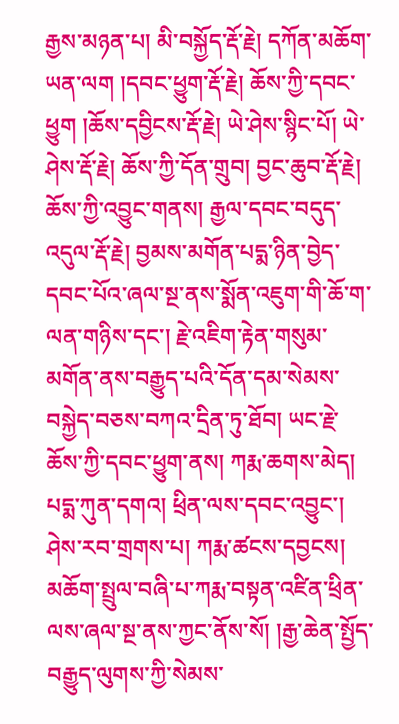རྒྱས་མཉན་པ། མི་བསྐྱོད་རྡོ་རྗེ། དཀོན་མཆོག་ཡན་ལག །དབང་ཕྱུག་རྡོ་རྗེ། ཆོས་ཀྱི་དབང་ཕྱུག །ཆོས་དབྱིངས་རྡོ་རྗེ། ཡེ་ཤེས་སྙིང་པོ། ཡེ་ཤེས་རྡོ་རྗེ། ཆོས་ཀྱི་དོན་གྲུབ། བྱང་ཆུབ་རྡོ་རྗེ། ཆོས་ཀྱི་འབྱུང་གནས། རྒྱལ་དབང་བདུད་འདུལ་རྡོ་རྗེ། བྱམས་མགོན་པདྨ་ཉིན་བྱེད་དབང་པོའ་ཞལ་སྔ་ནས་སྨོན་འཇུག་གི་ཆོ་ག་ལན་གཉིས་དང་། རྗེ་འཇིག་རྟེན་གསུམ་མགོན་ནས་བརྒྱུད་པའི་དོན་དམ་སེམས་བསྐྱེད་བཅས་བཀའ་དྲིན་ཏུ་ཐོབ། ཡང་རྗེ་ཆོས་ཀྱི་དབང་ཕྱུག་ནས། ཀརྨ་ཆགས་མེད། པདྨ་ཀུན་དགའ། ཕྲིན་ལས་དབང་འབྱུང་། ཤེས་རབ་གྲགས་པ། ཀརྨ་ཚངས་དབྱངས། མཆོག་སྤྲུལ་བཞི་པ་ཀརྨ་བསྟན་འཛིན་ཕྲིན་ལས་ཞལ་སྔ་ནས་ཀྱང་ནོས་སོ། །རྒྱ་ཆེན་སྤྱོད་བརྒྱུད་ལུགས་ཀྱི་སེམས་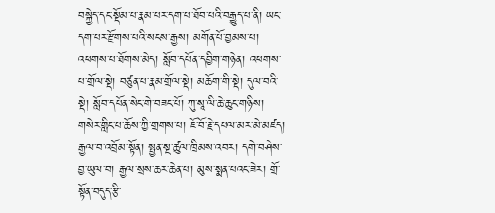བསྐྱེད་དང་སྡོམ་པ་རྣམ་པར་དག་པ་ཐོབ་པའི་བརྒྱུད་པ་ནི། ཡང་དག་པར་རྫོགས་པའི་སངས་རྒྱས། མགོན་པོ་བྱམས་པ། འཕགས་པ་ཐོགས་མེད། སློབ་དཔོན་དབྱིག་གཉེན། འཕགས་པ་གྲོལ་སྡེ། བཙུན་པ་རྣམ་གྲོལ་སྡེ། མཆོག་གི་སྡེ། དུལ་བའི་སྡེ། སློབ་དཔོན་སེང་གེ་བཟང་པོ། ཀུ་སཱ་ལི་ཆེ་ཆུང་གཉིས། གསེར་གླིང་པ་ཆོས་ཀྱི་གྲགས་པ། ཇོ་བོ་རྗེ་དཔལ་མར་མེ་མཛད། རྒྱལ་བ་འབྲོམ་སྟོན། སྤྱན་སྔ་ཚུལ་ཁྲིམས་འབར། དགེ་བཤེས་བྱ་ཡུལ་བ། རྒྱལ་སྲས་ཆར་ཆེན་པ། མུས་སྨན་པའང་ཟེར། གྲོ་སྟོན་བདུད་རྩི་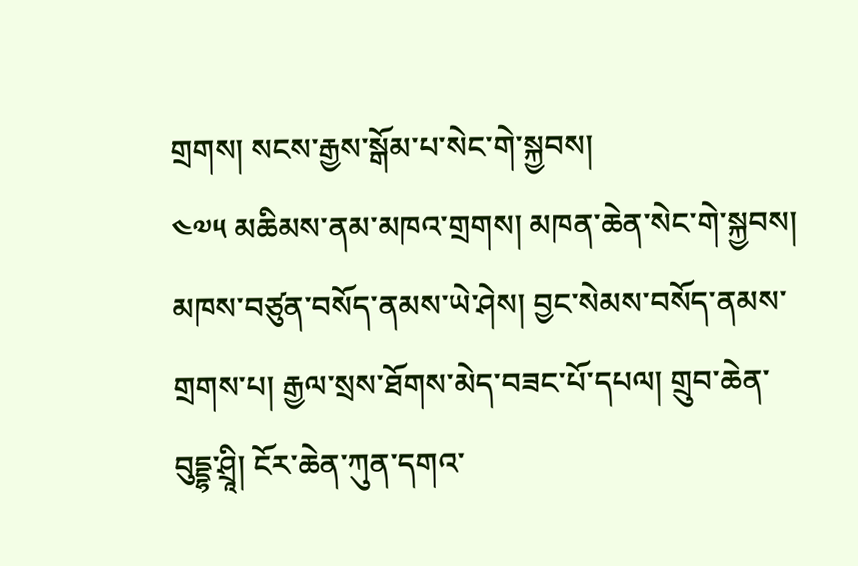གྲགས། སངས་རྒྱས་སྒོམ་པ་སེང་གེ་སྐྱབས།
༤༧༥ མཆིམས་ནམ་མཁའ་གྲགས། མཁན་ཆེན་སེང་གེ་སྐྱབས། མཁས་བཙུན་བསོད་ནམས་ཡེ་ཤེས། བྱང་སེམས་བསོད་ནམས་གྲགས་པ། རྒྱལ་སྲས་ཐོགས་མེད་བཟང་པོ་དཔལ། གྲུབ་ཆེན་བུདྡྷ་ཤྲཱི། ངོར་ཆེན་ཀུན་དགའ་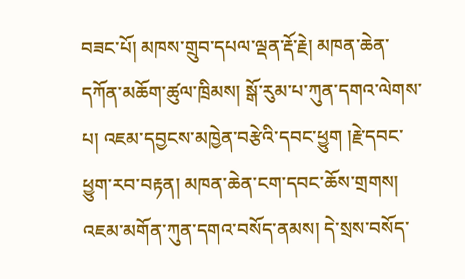བཟང་པོ། མཁས་གྲུབ་དཔལ་ལྡན་རྡོ་རྗེ། མཁན་ཆེན་དཀོན་མཆོག་ཚུལ་ཁྲིམས། སྒོ་རུམ་པ་ཀུན་དགའ་ལེགས་པ། འཇམ་དབྱངས་མཁྱེན་བརྩེའི་དབང་ཕྱུག །རྗེ་དབང་ཕྱུག་རབ་བརྟན། མཁན་ཆེན་ངག་དབང་ཆོས་གྲགས། འཇམ་མགོན་ཀུན་དགའ་བསོད་ནམས། དེ་སྲས་བསོད་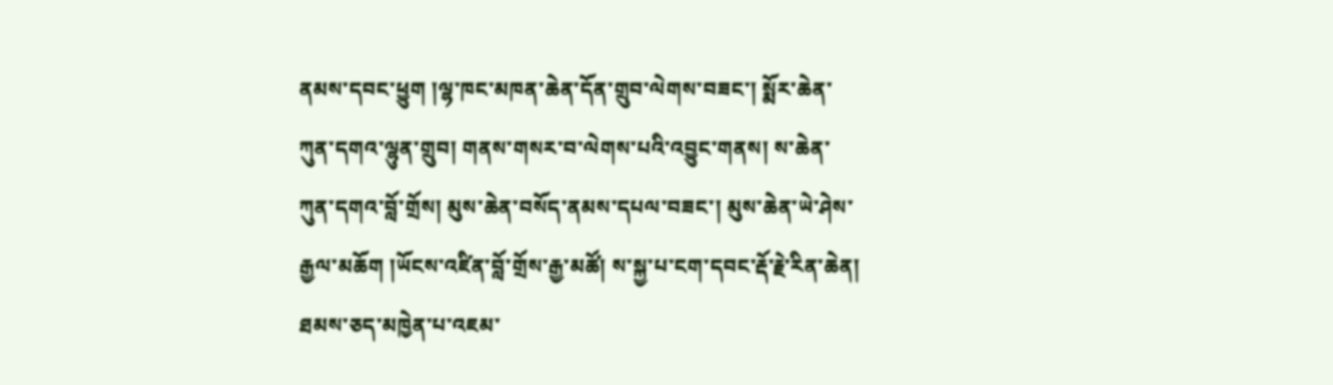ནམས་དབང་ཕྱུག །ལྷ་ཁང་མཁན་ཆེན་དོན་གྲུབ་ལེགས་བཟང་། སྨོར་ཆེན་ཀུན་དགའ་ལྷུན་གྲུབ། གནས་གསར་བ་ལེགས་པའི་འབྱུང་གནས། ས་ཆེན་ཀུན་དགའ་བློ་གྲོས། མུས་ཆེན་བསོད་ནམས་དཔལ་བཟང་། མུས་ཆེན་ཡེ་ཤེས་རྒྱལ་མཆོག །ཡོངས་འཛིན་བློ་གྲོས་རྒྱ་མཚོ། ས་སྐྱ་པ་ངག་དབང་རྡོ་རྗེ་རིན་ཆེན། ཐམས་ཅད་མཁྱེན་པ་འཇམ་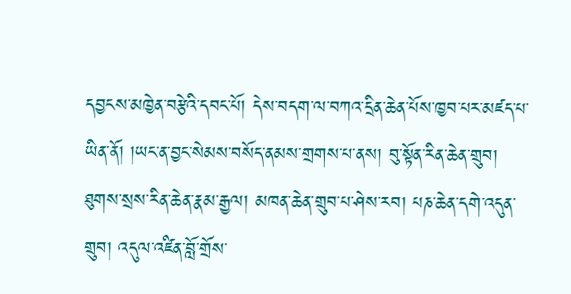དབྱངས་མཁྱེན་བརྩེའི་དབང་པོ། དེས་བདག་ལ་བཀའ་དྲིན་ཆེན་པོས་ཁྱབ་པར་མཛད་པ་ཡིན་ནོ། །ཡང་ན་བྱང་སེམས་བསོད་ནམས་གྲགས་པ་ནས། བུ་སྟོན་རིན་ཆེན་གྲུབ། ཐུགས་སྲས་རིན་ཆེན་རྣམ་རྒྱལ། མཁན་ཆེན་གྲུབ་པ་ཤེས་རབ། པཎ་ཆེན་དགེ་འདུན་གྲུབ། འདུལ་འཛིན་བློ་གྲོས་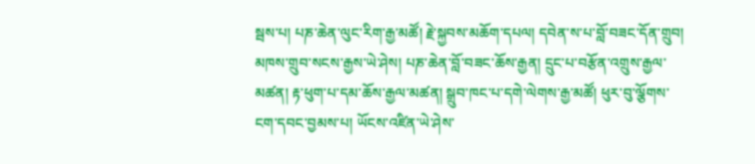སྦས་པ། པཎ་ཆེན་ལུང་རིག་རྒྱ་མཚོ། རྗེ་སྐྱབས་མཆོག་དཔལ། དབེན་ས་པ་བློ་བཟང་དོན་གྲུབ། མཁས་གྲུབ་སངས་རྒྱས་ཡེ་ཤེས། པཎ་ཆེན་བློ་བཟང་ཆོས་རྒྱན། དྲུང་པ་བརྩོན་འགྲུས་རྒྱལ་མཚན། རྟ་ཕུག་པ་དམ་ཆོས་རྒྱལ་མཚན། སྒྲུབ་ཁང་པ་དགེ་ལེགས་རྒྱ་མཚོ། ཕུར་བུ་ལྕོགས་ངག་དབང་བྱམས་པ། ཡོངས་འཛིན་ཡེ་ཤེས་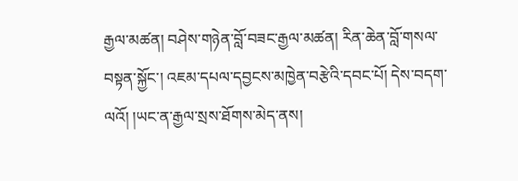རྒྱལ་མཚན། བཤེས་གཉེན་བློ་བཟང་རྒྱལ་མཚན། རིན་ཆེན་བློ་གསལ་བསྟན་སྐྱོང་། འཇམ་དཔལ་དབྱངས་མཁྱེན་བརྩེའི་དབང་པོ། དེས་བདག་ལའོ། །ཡང་ན་རྒྱལ་སྲས་ཐོགས་མེད་ནས།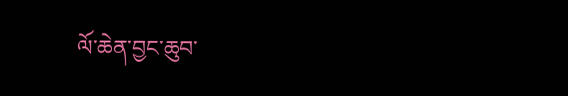ལོ་ཆེན་བྱང་ཆུབ་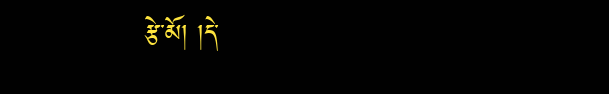རྩེ་མོ། །དེ་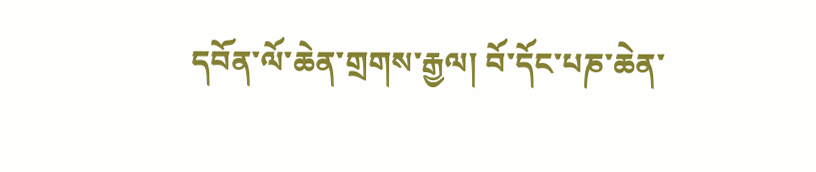དབོན་ལོ་ཆེན་གྲགས་རྒྱལ། བོ་དོང་པཎ་ཆེན་